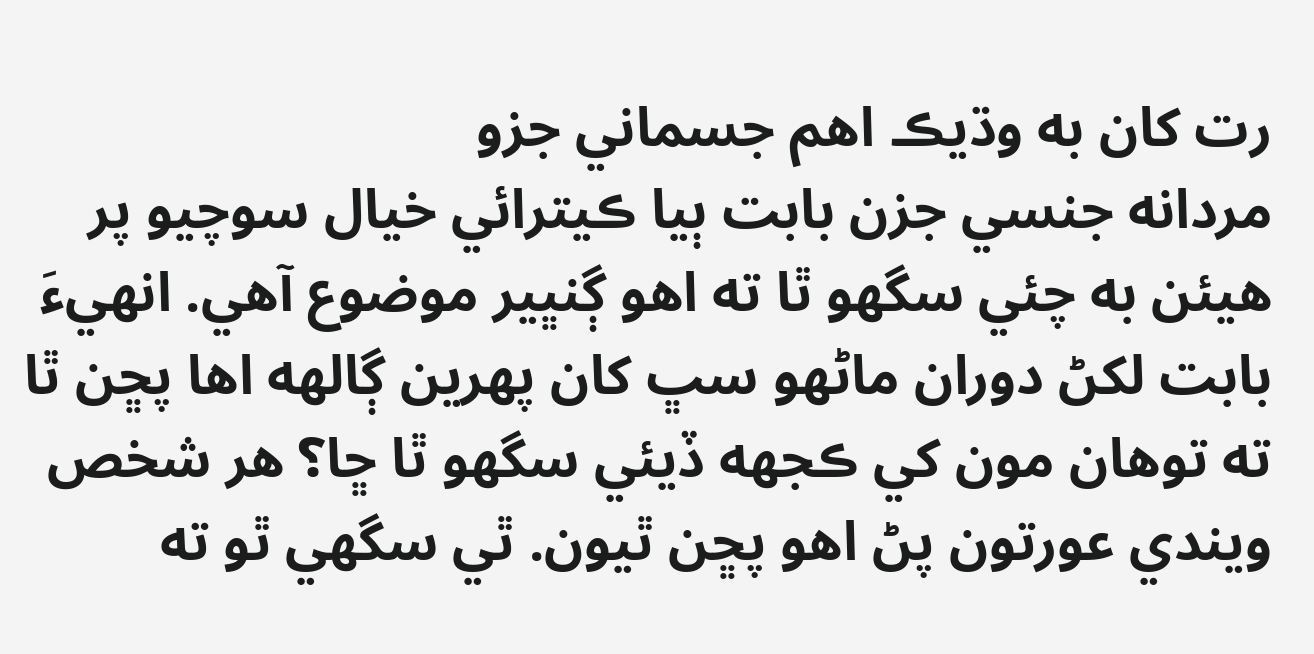رت کان به وڌيڪ اهم جسماني جزو
مردانه جنسي جزن بابت ٻيا ڪيترائي خيال سوچيو پر هيئن به چئي سگهو ٿا ته اهو ڳنڀير موضوع آهي. انهيءَ بابت لکڻ دوران ماڻهو سڀ کان پهرين ڳالهه اها پڇن ٿا ته توهان مون کي ڪجهه ڏيئي سگهو ٿا ڇا؟ هر شخص ويندي عورتون پڻ اهو پڇن ٿيون. ٿي سگهي ٿو ته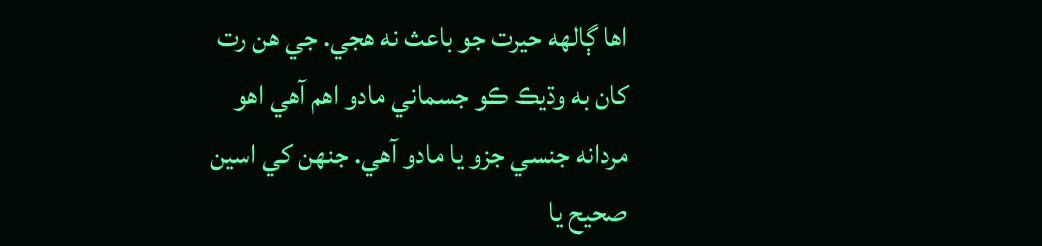اها ڳالهه حيرت جو باعث نه هجي. جي هن رت کان به وڌيڪ ڪو جسماني مادو اهم آهي اهو مردانه جنسي جزو يا مادو آهي. جنهن کي اسين صحيح يا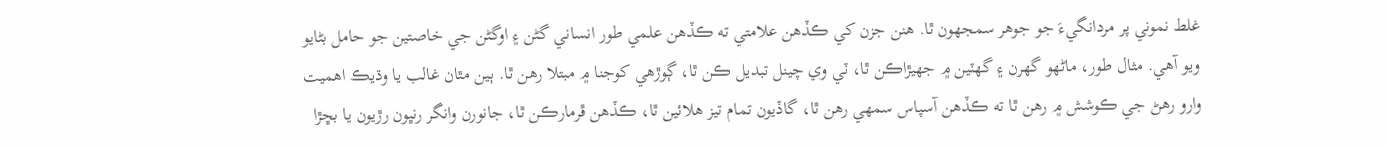غلط نموني پر مردانگيءَ جو جوهر سمجهون ٿا. هنن جزن کي ڪڏهن علامتي ته ڪڏهن علمي طور انساني گڻن ۽ اوگڻن جي خاصتين جو حامل بڻايو ويو آهي. مثال طور، ماڻهو گهرن ۽ گهٽين ۾ جهيڙاڪن ٿا، ٽي وي چينل تبديل ڪن ٿا، ڳوڙهي کوجنا ۾ مبتلا رهن ٿا. ٻين مٿان غالب يا وڌيڪ اهميت وارو رهڻ جي ڪوشش ۾ رهن ٿا ته ڪڏهن آسپاس سمهي رهن ٿا، گاڏيون تمام تيز هلائين ٿا، ڪڏهن ڦرمارڪن ٿا، جانورن وانگر رنڀون رڙيون يا بڇڙا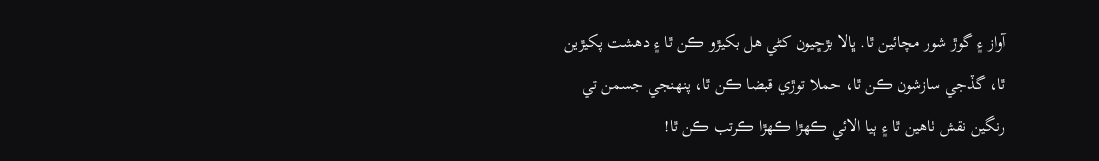آواز ۽ گوڙ شور مچائين ٿا. ڀالا بڙڇيون کڻي هل بکيڙو ڪن ٿا ۽ دهشت پکيڙين ٿا، گڏجي سازشون ڪن ٿا، حملا توڙي قبضا ڪن ٿا، پنهنجي جسمن تي رنگين نقش ٺاهين ٿا ۽ ٻيا الائي ڪهڙا ڪهڙا ڪرتب ڪن ٿا!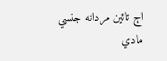اڄ تائين مردانه جنسي مادي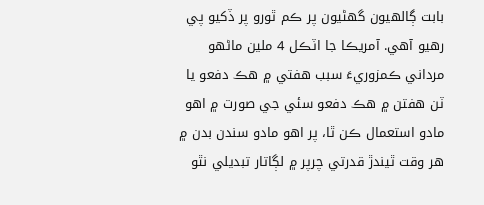بابت ڳالهيون گهڻيون پر ڪم ٿورو پر ڏکيو پي رهيو آهي. آمريڪا جا اٽڪل 4 ملين ماڻهو مرداني ڪمزوريءَ سبب هفتي ۾ هڪ دفعو يا ٽن هفتن ۾ هڪ دفعو سئي جي صورت ۾ اهو مادو استعمال ڪن ٿا، پر اهو مادو سندن بدن ۾ هر وقت ٿيندڙ قدرتي چرپر ۾ لڳاتار تبديلي نٿو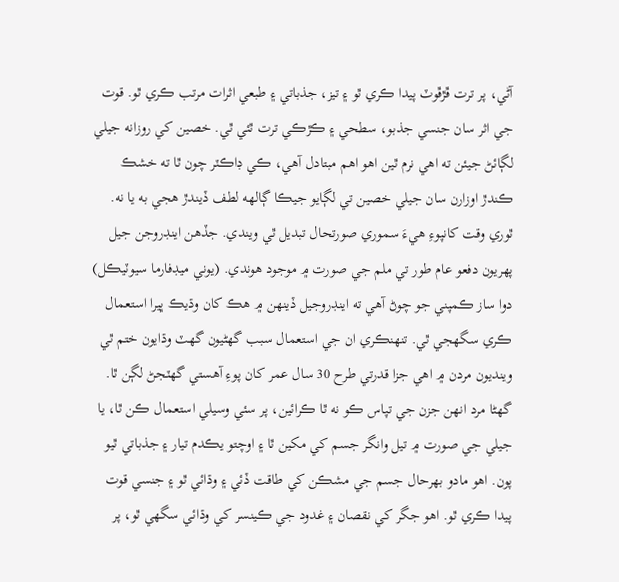آڻي، پر ترت ڦڙڦوٽ پيدا ڪري ٿو ۽ تيز، جذباتي ۽ طبعي اثرات مرتب ڪري ٿو. قوت جي اثر سان جنسي جذبو، سطحي ۽ ڪڙڪي ترت ٿئي ٿي. خصين کي روزانه جيلي لڳائڻ جيئن ته اهي نرم ٿين اهو اهم مبتادل آهي، ڪي ڊاڪٽر چون ٿا ته خشڪ ڪندڙ اوزارن سان جيلي خصين تي لڳايو جيڪا ڳالهه لطف ڏيندڙ هجي به يا نه. ٿوري وقت کانپوءِ هيءَ سموري صورتحال تبديل ٿي ويندي. جڏهن اينڊروجن جيل پهريون دفعو عام طور تي ملم جي صورت ۾ موجود هوندي. (يوني ميڊفارما سيوٽيڪل) دوا ساز ڪمپني جو چوڻ آهي ته اينڊروجيل ڏينهن ۾ هڪ کان وڌيڪ ڀيرا استعمال ڪري سگهجي ٿي. تنهنڪري ان جي استعمال سبب گهڻيون گهٽ وڌايون ختم ٿي وينديون مردن ۾ اهي جزا قدرتي طرح 30 سال عمر کان پوءِ آهستي گهٽجڻ لڳن ٿا. گهڻا مرد انهن جزن جي تپاس ڪو نه ٿا ڪرائين، پر سئي وسيلي استعمال ڪن ٿا، يا جيلي جي صورت ۾ تيل وانگر جسم کي مکين ٿا ۽ اوچتو يڪدم تيار ۽ جذباتي ٿيو پون. اهو مادو بهرحال جسم جي مشڪن کي طاقت ڏئي ۽ وڌائي ٿو ۽ جنسي قوت پيدا ڪري ٿو. اهو جگر کي نقصان ۽ غدود جي ڪينسر کي وڌائي سگهي ٿو، پر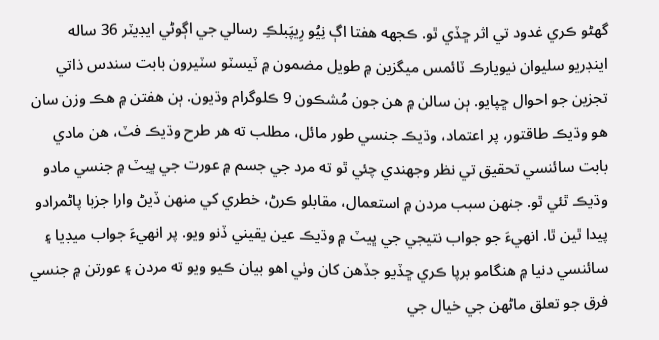گهڻو ڪري غدود تي اثر ڇڏي ٿو. ڪجهه هفتا اڳ نِيُو رِيپَبلڪِ رسالي جي اڳوڻي ايڊيٽر 36 ساله اينڊريو سليوان نيويارڪ ٽائمس ميگزين ۾ طويل مضمون ۾ ٽيسٽو سٽيرون بابت سندس ذاتي تجزين جو احوال ڇپايو. ٻن سالن ۾ هن جون مُشڪون 9 ڪلوگرام وڌيون. ٻن هفتن ۾ هڪ وزن سان هو وڌيڪ طاقتور، پر اعتماد، وڌيڪ جنسي طور مائل، مطلب ته هر طرح وڌيڪ فٽ، هن مادي بابت سائنسي تحقيق تي نظر وجهندي چئي ٿو ته مرد جي جسم ۾ عورت جي ڀيٽ ۾ جنسي مادو وڌيڪ ٿئي ٿو. جنهن سبب مردن ۾ استعمال، مقابلو ڪرڻ، خطري کي منهن ڏيڻ وارا جزبا پاڻمرادو پيدا ٿين ٿا. انهيءَ جو جواب نتيجي جي ڀيٽ ۾ وڌيڪ عين يقيني ڏنو ويو. پر انهيءَ جواب ميڊيا ۽ سائنسي دنيا ۾ هنگامو برپا ڪري ڇڏيو جڏهن کان وٺي اهو بيان ڪيو ويو ته مردن ۽ عورتن ۾ جنسي فرق جو تعلق ماڻهن جي خيال جي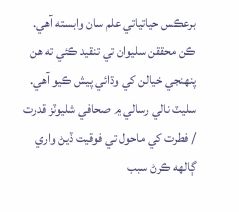برعڪس حياتياتي علم سان وابسته آهي. ڪن محققن سليوان تي تنقيد ڪئي ته هن پنهنجي خيالن کي وڌائي پيش ڪيو آهي. سليٽ نالي رسالي ۾ صحافي شليوٽز قدرت / فطرت کي ماحول تي فوقيت ڏيڻ واري ڳالهه ڪرڻ سبب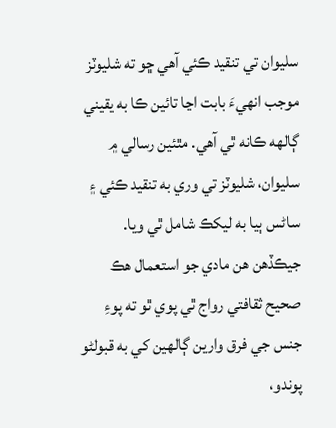سليوان تي تنقيد ڪئي آهي ڇو ته شليوٽز موجب انهيءَ بابت اڃا تائين ڪا به يقيني ڳالهه ڪانه ٿي آهي. مٿئين رسالي ۾ سليوان، شليوٽز تي وري به تنقيد ڪئي ۽ ساڻس ٻيا به ليکڪ شامل ٿي ويا. جيڪڏهن هن مادي جو استعمال هڪ صحيح ثقافتي رواج ٿي پوي ٿو ته پوءِ جنس جي فرق وارين ڳالهين کي به قبولڻو پوندو،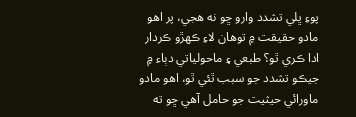پوءِ ڀلي تشدد وارو ڇو نه هجي، پر اهو مادو حقيقت ۾ توهان لاءِ ڪهڙو ڪردار ادا ڪري ٿو؟ طبعي ۽ ماحولياتي دٻاء ۾ جيڪو تشدد جو سبب ٿئي ٿو، اهو مادو ماورائي حيثيت جو حامل آهي ڇو ته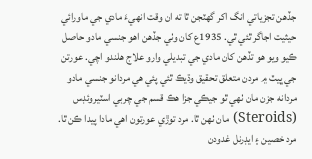جڏهن تجزياتي انگ اکر گهٽجن ٿا ته ان وقت انهيءَ مادي جي ماورائي حيثيت اجاگر ٿئي ٿي. 1935ع کان وٺي جڏهن اهو جنسي مادو حاصل ڪيو ويو هو تڏهن کان مادي جي تبديلي وارو علاج هلندو اچي. عورتن جي ڀيٽ ۾ مردن متعلق تحقيق وڌيڪ ٿئي پئي هي مردانو جنسي مادو مردانه جزن مان ٺهي ٿو جيڪي جزا هڪ قسم جي چربي اسٽيروئڊس (Steroids) مان ٺهن ٿا. مرد توڙي عورتون اهي مادا پيدا ڪن ٿا. مرد خصين ۽ ايڊرنل غدودن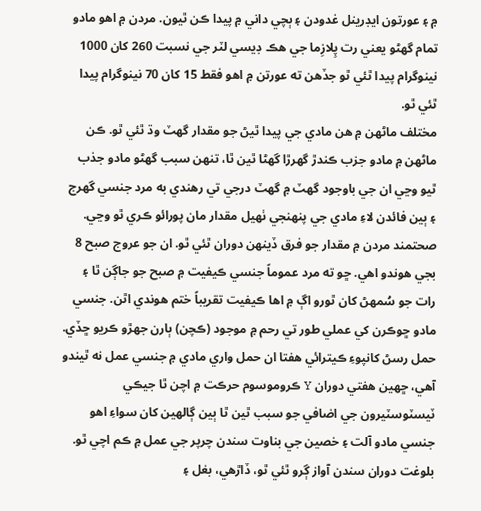۾ ۽ عورتون ايڊرينل غدودن ۽ ٻچي داني ۾ پيدا ڪن ٿيون. مردن ۾ اهو مادو تمام گهڻو يعني رت پِلازِما جي هڪ ڊيسي لٽر جي نسبت 260 کان 1000 نينوگرام پيدا ٿئي ٿو جڏهن ته عورتن ۾ اهو فقط 15 کان 70 نينوگرام پيدا ٿئي ٿو.
مختلف ماڻهن ۾ هن مادي جي پيدا ٿيڻ جو مقدار گهٽ وڌ ٿئي ٿو. ڪن ماڻهن ۾ مادو جزب ڪندڙ گهرڙا گهڻا ٿين ٿا، تنهن سبب گهڻو مادو جذب ٿيو وڃي ان جي باوجود گهٽ ۾ گهٽ درجي تي رهندي به مرد جنسي گهرج ۽ ٻين فائدن لاءِ مادي جي پنهنجي ٺهيل مقدار مان پورائو ڪري ٿو وڃي. صحتمند مردن ۾ مقدار جو فرق ڏينهن دوران ٿئي ٿو. ان جو عروج صبح 8 بجي هوندو اهي. ڇو ته مرد عموماً جنسي ڪيفيت ۾ صبح جو جاڳن ٿا ۽ رات جو سُمهڻ کان ٿورو اڳ ۾ اها ڪيفيت تقريباً ختم هوندي اٿن. جنسي مادو ڇوڪرن کي عملي طور تي رحم ۾ موجود (ڪچن) ٻارن جهڙو ڪريو ڇڏي. حمل رسڻ کانپوءِ ڪيترائي هفتا ان حمل واري مادي ۾ جنسي عمل نه ٿيندو آهي، ڇهين هفتي دوران Y ڪروموسوم حرڪت ۾ اچن ٿا جيڪي ٽيسٽوسٽيرون جي اضافي جو سبب ٿين ٿا ٻين ڳالهين کان سواءِ اهو جنسي مادو آلت ۽ خصين جي بناوت سندن چرپر جي عمل ۾ ڪم اچي ٿو. بلوغت دوران سندن آواز ڳرو ٿئي ٿو، ڏاڙهي، بغل ۽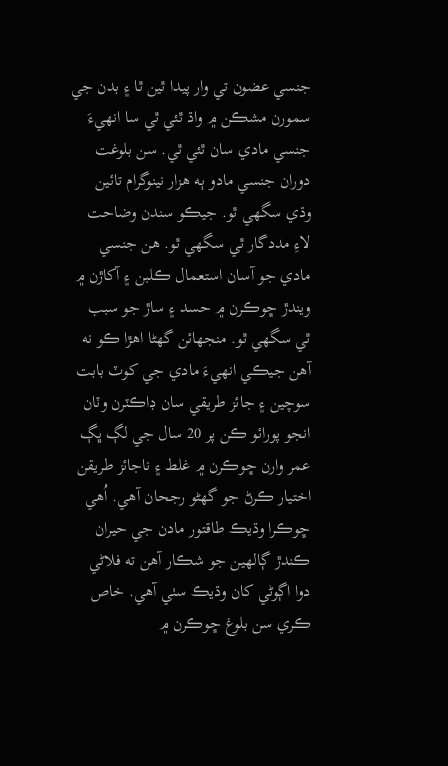جنسي عضون تي وار پيدا ٿين ٿا ۽ بدن جي سمورن مشڪن ۾ واڌ ٿئي ٿي سا انهيءَ جنسي مادي سان ٿئي ٿي. سن بلوغت دوران جنسي مادو ٻه هزار نينوگرام تائين وڌي سگهي ٿو. جيڪو سندن وضاحت لاءِ مددگار ٿي سگهي ٿو. هن جنسي مادي جو آسان استعمال ڪلبن ۽ آکاڙن ۾ ويندڙ ڇوڪرن ۾ حسد ۽ ساڙ جو سبب ٿي سگهي ٿو. منجهائن گهڻا اهڙا ڪو نه آهن جيڪي انهيءَ مادي جي کوٽ بابت سوچين ۽ جائز طريقي سان ڊاڪٽرن وٽان انجو پورائو ڪن پر 20 سال جي لڳ ڀڳ عمر وارن ڇوڪرن ۾ غلط ۽ ناجائز طريقن اختيار ڪرڻ جو گهڻو رجحان آهي. اُهي ڇوڪرا وڌيڪ طاقتور مادن جي حيران ڪندڙ ڳالهين جو شڪار آهن ته فلاڻي دوا اڳوڻي کان وڌيڪ سٺي آهي. خاص ڪري سن بلوغ ڇوڪرن ۾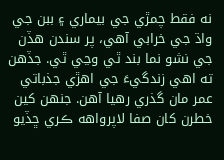نه فقط چمڙي جي بيماري ۽ ببن جي واڌ جي خرابي آهي، پر سندن هڏن جي نشو نما بند ٿي وڃي ٿي. جڏهن ته اهي زندگيءَ جي اهڙي جذباتي عمر مان گذري رهيا آهن. جنهن کين خطرن کان صفا لاپرواهه ڪري ڇڏيو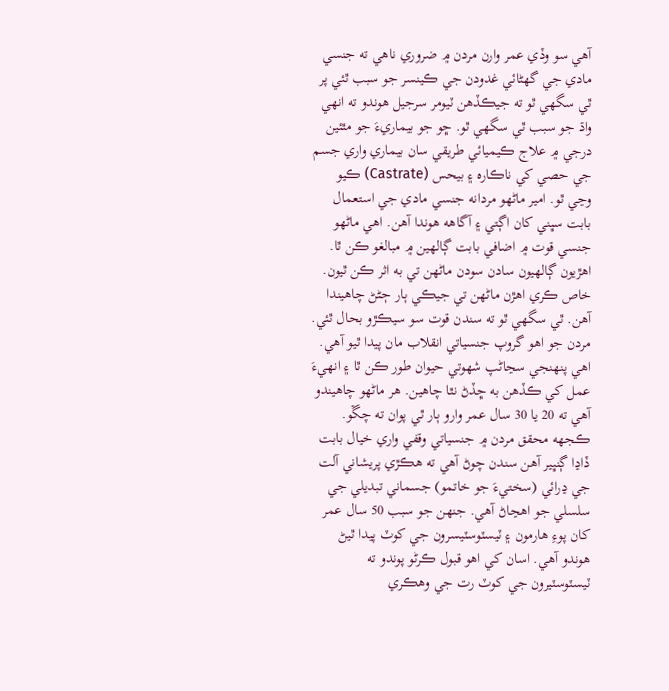آهي سو وڏي عمر وارن مردن ۾ ضروري ناهي ته جنسي مادي جي گهڻائي غدودن جي ڪينسر جو سبب ٿئي پر ٿي سگهي ٿو ته جيڪڏهن ٽيومر سرجيل هوندو ته انهي واڌ جو سبب ٿي سگهي ٿو. ڇو جو بيماريءَ جو مٿئين درجي ۾ علاج ڪيميائي طريقي سان بيماري واري جسم جي حصي کي ناڪاره ۽ بيحس (Castrate) ڪيو وڃي ٿو. امير ماڻهو مردانه جنسي مادي جي استعمال بابت سڀني کان اڳتي ۽ آگاهه هوندا آهن. اهي ماڻهو جنسي قوت ۾ اضافي بابت ڳالهين ۾ مبالغو ڪن ٿا. اهڙيون ڳالهيون سادن سودن ماڻهن تي به اثر ڪن ٿيون. خاص ڪري اهڙن ماڻهن تي جيڪي ٻار ڄڻڻ چاهيندا آهن. ٿي سگهي ٿو ته سندن قوت سو سيڪڙو بحال ٿئي.
مردن جو اهو گروپ جنسياتي انقلاب مان پيدا ٿيو آهي. اهي پنهنجي سڃاڻپ شهوتي حيوان طور ڪن ٿا ۽ انهيءَ عمل کي ڪڏهن به ڇڏڻ نٿا چاهين. هر ماڻهو چاهيندو آهي ته 20 يا 30 سال عمر وارو ٻار ٿي پوان ته چڱو. ڪجهه محقق مردن ۾ جنسياتي وقفي واري خيال بابت ڏاڍا ڳنڀير آهن سندن چوڻ آهي ته هڪڙي پريشاني آلت جي ڍرائي (سختيءَ جو خاتمو) جسماني تبديلي جي سلسلي جو اهڃاڻ آهي. جنهن جو سبب 50 سال عمر کان پوءِ هارمون ۽ ٽيسٽوسٽيسرون جي کوٽ پيدا ٿيڻ هوندو آهي. اسان کي اهو قبول ڪرڻو پوندو ته ٽيسٽوسٽيرون جي کوٽ رت جي وهڪري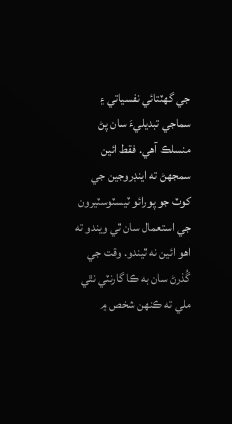جي گهٽتائي نفسياتي ۽ سماجي تبديليءَ سان پڻ منسلڪ آهي. فقط ائين سمجهڻ ته اينڊروجين جي کوٽ جو پورائو ٽيسٽوسٽيرون جي استعمال سان ٿي ويندو ته اهو ائين نه ٿيندو. وقت جي گُذرڻ سان به ڪا گارنٽي نٿي ملي ته ڪنهن شخص ۾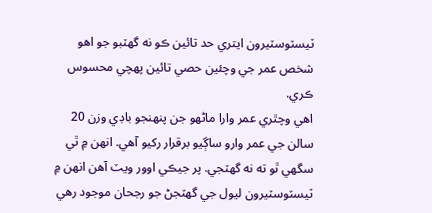ٽيسٽوسٽيرون ايتري حد تائين ڪو نه گهٽبو جو اهو شخص عمر جي وچئين حصي تائين پهچي محسوس ڪري.
اهي وچٿري عمر وارا ماڻهو جن پنهنجو باڊي وزن 20 سالن جي عمر وارو ساڳيو برقرار رکيو آهي. انهن ۾ ٿي سگهي ٿو ته نه گهٽجي. پر جيڪي اوور ويٽ آهن انهن ۾ ٽيسٽوسٽيرون ليول جي گهٽجڻ جو رجحان موجود رهي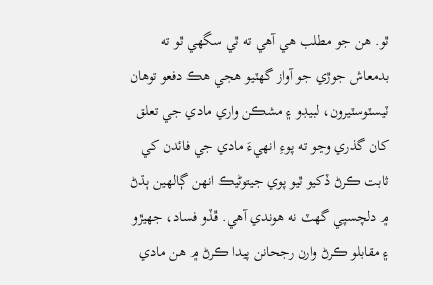ٿو. هن جو مطلب هي آهي ته ٿي سگهي ٿو ته بدمعاش جوڙي جو آواز گهٽيو هجي هڪ دفعو توهان ٽيسٽوسٽيرون، لبيڊو ۽ مشڪن واري مادي جي تعلق کان گذري وڃو ته پوءِ انهيءَ مادي جي فائدن کي ثابت ڪرڻ ڏکيو ٿيو پوي جيتوڻيڪ انهن ڳالهين ٻڌڻ ۾ دلچسپي گهٽ نه هوندي آهي. ڦڏو فساد، جهيڙو ۽ مقابلو ڪرڻ وارن رجحانن پيدا ڪرڻ ۾ هن مادي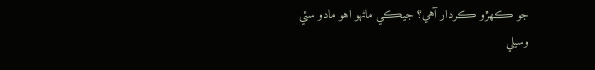جو ڪهڙو ڪردار آهي؟ جيڪي ماڻهو اهو مادو سئي وسيلي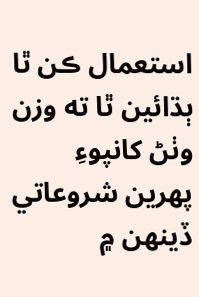استعمال ڪن ٿا ٻڌائين ٿا ته وزن وٺڻ کانپوءِ پهرين شروعاتي ڏينهن ۾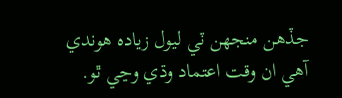جڏهن منجهن ٽي ليول زياده هوندي آهي ان وقت اعتماد وڌي وڃي ٿو.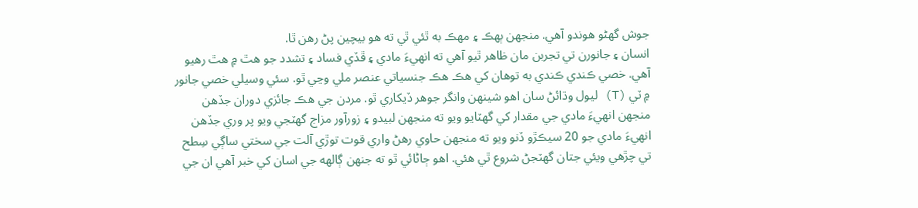جوش گهڻو هوندو آهي. منجهن ٻهڪ ۽ مهڪ به ٿئي ٿي ته هو بيچين پڻ رهن ٿا.
انسان ۽ جانورن تي تجربن مان ظاهر ٿيو آهي ته انهيءَ مادي ۽ ڦڏي فساد ۽ تشدد جو هٿ ۾ هٿ رهيو آهي. خصي ڪندي ڪندي به توهان کي هڪ هڪ جنسياتي عنصر ملي وڃي ٿو. سئي وسيلي خصي جانور ۾ ٽي (T) ليول وڌائڻ سان اهو شينهن وانگر جوهر ڏيکاري ٿو. مردن جي هڪ جائزي دوران جڏهن منجهن انهيءَ مادي جي مقدار کي گهٽايو ويو ته منجهن لبيدو ۽ زورآور مزاج گهٽجي ويو پر وري جڏهن انهيءَ مادي جو 20 سيڪڙو ڏنو ويو ته منجهن حاوي رهڻ واري قوت توڙي آلت جي سختي ساڳي سِطح تي چڙهي ويئي جتان گهٽجڻ شروع ٿي هئي. اهو ڄاڻائي ٿو ته جنهن ڳالهه جي اسان کي خبر آهي ان جي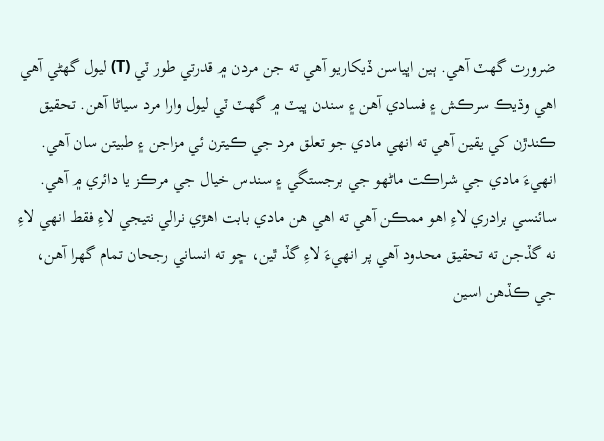ضرورت گهٽ آهي. ٻين اڀياسن ڏيکاريو آهي ته جن مردن ۾ قدرتي طور ٽي (T) ليول گهڻي آهي اهي وڌيڪ سرڪش ۽ فسادي آهن ۽ سندن ڀيٽ ۾ گهٽ ٽي ليول وارا مرد سياڻا آهن. تحقيق ڪندڙن کي يقين آهي ته انهي مادي جو تعلق مرد جي ڪيترن ئي مزاجن ۽ طبيتن سان آهي.
انهيءَ مادي جي شراڪت ماڻهو جي برجستگي ۽ سندس خيال جي مرڪز يا دائري ۾ آهي. سائنسي برادري لاءِ اهو ممڪن آهي ته اهي هن مادي بابت اهڙي نرالي نتيجي لاءِ فقط انهي لاءِ نه گڏجن ته تحقيق محدود آهي پر انهيءَ لاءِ گڏ ٿين، ڇو ته انساني رجحان تمام گهرا آهن، جي ڪڏهن اسين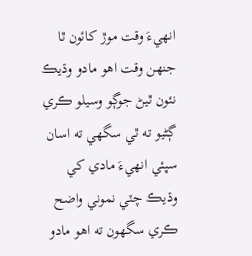انهيءَ وقت موڙ کائون ٿا جنهن وقت اهو مادو وڌيڪ نئون ٿيڻ جوڳو وسيلو ڪري ڳڻيو ته ٿي سگهي ته اسان سڀئي انهيءَ مادي کي وڌيڪ چٽي نموني واضح ڪري سگهون ته اهو مادو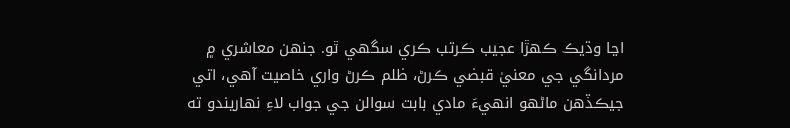اڃا وڌيڪ ڪهڙا عجيب ڪرتب ڪري سگهي ٿو. جنهن معاشري ۾ مردانگي جي معنيٰ قبضي ڪرڻ، ظلم ڪرڻ واري خاصيت آهي، اتي جيڪڏهن ماڻهو انهيءَ مادي بابت سوالن جي جواب لاءِ نهاريندو ته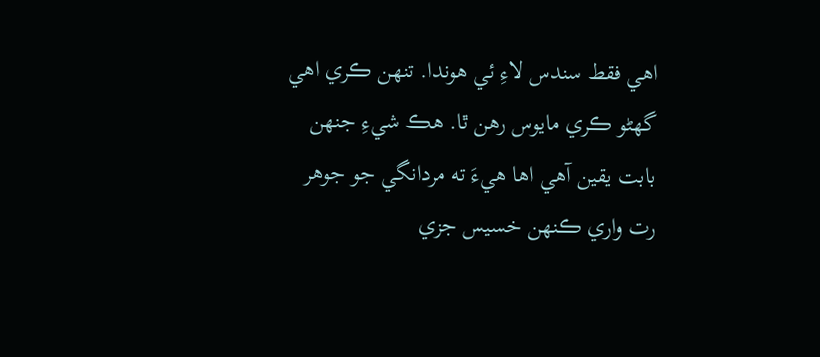اهي فقط سندس لاءِ ئي هوندا. تنهن ڪري اهي گهڻو ڪري مايوس رهن ٿا. هڪ شيءِ جنهن بابت يقين آهي اها هيءَ ته مردانگي جو جوهر رت واري ڪنهن خسيس جزي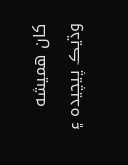کان هميشه وڌيڪ پيچيده ۽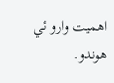اهميت وارو ئي هوندو.